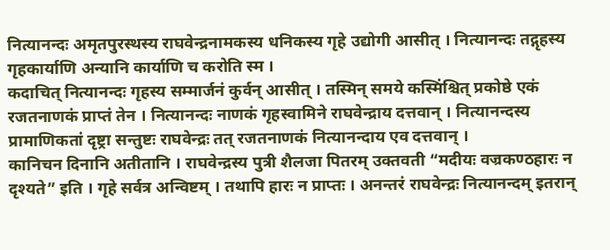नित्यानन्दः अमृतपुरस्थस्य राघवेन्द्रनामकस्य धनिकस्य गृहे उद्योगी आसीत् । नित्यानन्दः तद्गृहस्य गृहकार्याणि अन्यानि कार्याणि च करोति स्म ।
कदाचित् नित्यानन्दः गृहस्य सम्मार्जनं कुर्वन् आसीत् । तस्मिन् समये कस्मिंश्चित् प्रकोष्ठे एकं रजतनाणकं प्राप्तं तेन । नित्यानन्दः नाणकं गृहस्वामिने राघवेन्द्राय दत्तवान् । नित्यानन्दस्य प्रामाणिकतां दृष्ट्रा सन्तुष्टः राघवेन्द्रः तत् रजतनाणकं नित्यानन्दाय एव दत्तवान् ।
कानिचन दिनानि अतीतानि । राघवेन्द्रस्य पुत्री शैलजा पितरम् उक्तवती “मदीयः वज्रकण्ठहारः न दृश्यते” इति । गृहे सर्वत्र अन्विष्टम् । तथापि हारः न प्राप्तः । अनन्तरं राघवेन्द्रः नित्यानन्दम् इतरान्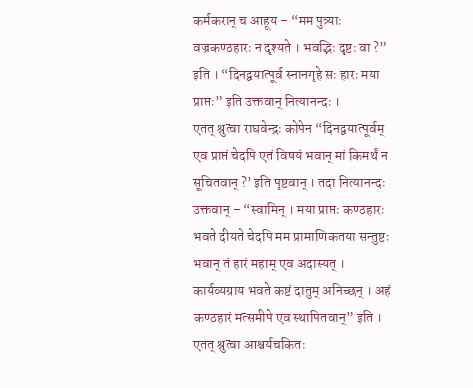कर्मकरान् च आहूय – “मम पुत्र्याः वज्रकण्ठहारः न दृश्यते । भवद्भिः दृष्टः वा ?” इति । “दिनद्वयात्पूर्व स्नानगृहे सः हारः मया प्राप्तः” इति उक्तवान् नित्यानन्दः ।
एतत् श्रुत्वा राघवेन्द्रः कोपेन “दिनद्वयात्पूर्वम् एव प्राप्तं चेदपि एतं विषयं भवान् मां किमर्थं न सूचितवान् ?’ इति पृष्टवान् । तदा नित्यानन्दः उक्तवान् – “स्वामिन् । मया प्राप्तः कण्ठहारः भवते दीयते चेदपि मम प्रामाणिकतया सन्तुष्टः भवान् तं हारं महाम् एव अदास्यत् । कार्यव्यग्राय भवते कष्टं दातुम् अनिच्छन् । अहं कण्ठहारं मत्समीपे एव स्थापितवान्” इति । एतत् श्रुत्वा आश्चर्यचकितः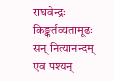राघवेन्द्रः किङ्कर्तव्यतामूढः सन् नित्यानन्दम् एव पश्यन्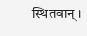स्थितवान् ।